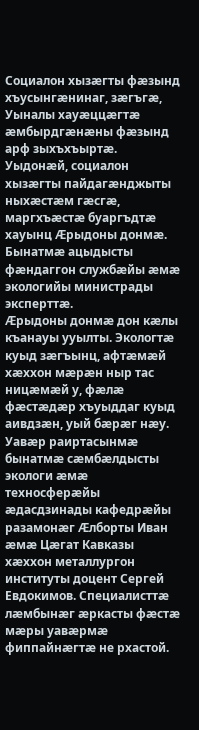Социалон хызæгты фæзынд хъусынгæнинаг, зæгъгæ, Уыналы хауæццæгтæ æмбырдгæнæны фæзынд арф зыхъхъыртæ. Уыдонæй, социалон хызæгты пайдагæнджыты ныхæстæм гæсгæ, маргхъæстæ буаргъдтæ хауынц Æрыдоны донмæ. Бынатмæ ацыдысты фæндаггон службæйы æмæ экологийы министрады эксперттæ.
Æрыдоны донмæ дон кæлы къанауы ууылты. Экологтæ куыд зæгъынц, афтæмæй хæххон мæрæн ныр тас ницæмæй у, фæлæ фæстæдæр хъуыддаг куыд аивдзæн, уый бæрæг нæу. Уавæр раиртасынмæ бынатмæ сæмбæлдысты экологи æмæ техносферæйы æдасдзинады кафедрæйы разамонæг Æлборты Иван æмæ Цæгат Кавказы хæххон металлургон институты доцент Сергей Евдокимов. Специалисттæ лæмбынæг æркасты фæстæ мæры уавæрмæ фиппайнæгтæ не рхастой.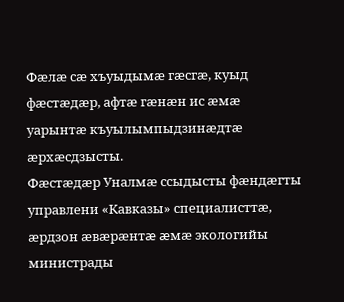Фæлæ сæ хъуыдымæ гæсгæ, куыд фæстæдæр, афтæ гæнæн ис æмæ уарынтæ къуылымпыдзинæдтæ æрхæсдзысты.
Фæстæдæр Уналмæ ссыдысты фæндæгты управлени «Кавказы» специалисттæ, æрдзон æвæрæнтæ æмæ экологийы министрады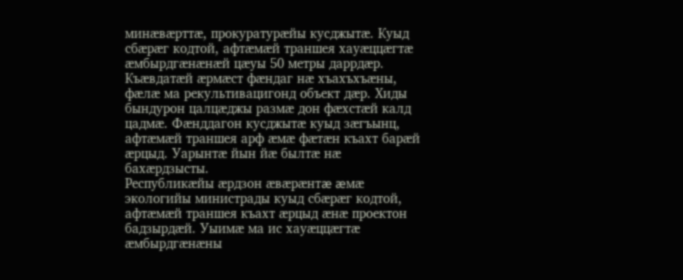минæвæрттæ, прокуратурæйы кусджытæ. Куыд сбæрæг кодтой, афтæмæй траншея хауæццæгтæ æмбырдгæнæнæй цæуы 50 метры даррдæр. Къæвдатæй æрмæст фæндаг нæ хъахъхъæны, фæлæ ма рекультивацигонд объект дæр. Хиды бындурон цалцæджы размæ дон фæхстæй калд цадмæ. Фæнддагон кусджытæ куыд зæгъынц, афтæмæй траншея арф æмæ фæтæн къахт барæй æрцыд. Уарынтæ йын йæ былтæ нæ бахæрдзысты.
Республикæйы æрдзон æвæрæнтæ æмæ экологийы министрады куыд сбæрæг кодтой, афтæмæй траншея къахт æрцыд æнæ проектон бадзырдæй. Уыимæ ма ис хауæццæгтæ æмбырдгæнæны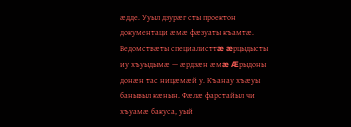æдде. Ууыл дзурæг сты проектон документаци æмæ фæзуаты къамтæ.
Ведомствæты специалисттæ æрцыдысты иу хъуыдымæ — æрдзæн æмæ Æрыдоны донæн тас ницæмæй у. Къанау хъæуы банывыл кæнын. Фæлæ фарстайыл чи хъуамæ бакуса, уый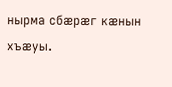нырма сбæрæг кæнын хъæуы.